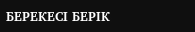БЕРЕКЕСІ БЕРІК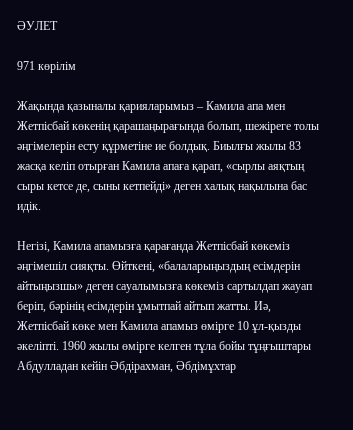ӘУЛЕТ

971 көрілім

Жақында қазыналы қарияларымыз – Камила апа мен Жетпісбай көкенің қарашаңырағында болып, шежіреге толы әңгімелерін есту құрметіне ие болдық. Биылғы жылы 83 жасқа келіп отырған Камила апаға қарап, «сырлы аяқтың сыры кетсе де, сыны кетпейді» деген халық нақылына бас идік.

Негізі, Камила апамызға қарағанда Жетпісбай көкеміз әңгімешіл сияқты. Өйткені, «балаларыңыздың есімдерін айтыңызшы» деген сауалымызға көкеміз сартылдап жауап беріп, бәрінің есімдерін ұмытпай айтып жатты. Иә, Жетпісбай көке мен Камила апамыз өмірге 10 ұл-қызды әкеліпті. 1960 жылы өмірге келген тұла бойы тұңғыштары Абдулладан кейін Әбдірахман, Әбдімұхтар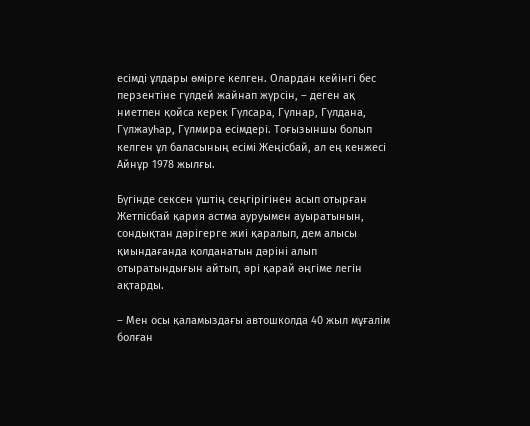есімді ұлдары өмірге келген. Олардан кейінгі бес перзентіне гүлдей жайнап жүрсін, – деген ақ ниетпен қойса керек Гүлсара, Гүлнар, Гүлдана, Гүлжауһар, Гүлмира есімдері. Тоғызыншы болып келген ұл баласының есімі Жеңісбай, ал ең кенжесі Айнұр 1978 жылғы.

Бүгінде сексен үштің сеңгірігінен асып отырған Жетпісбай қария астма ауруымен ауыратынын, сондықтан дәрігерге жиі қаралып, дем алысы қиындағанда қолданатын дәріні алып отыратындығын айтып, әрі қарай әңгіме легін ақтарды.

– Мен осы қаламыздағы автошколда 40 жыл мұғалім болған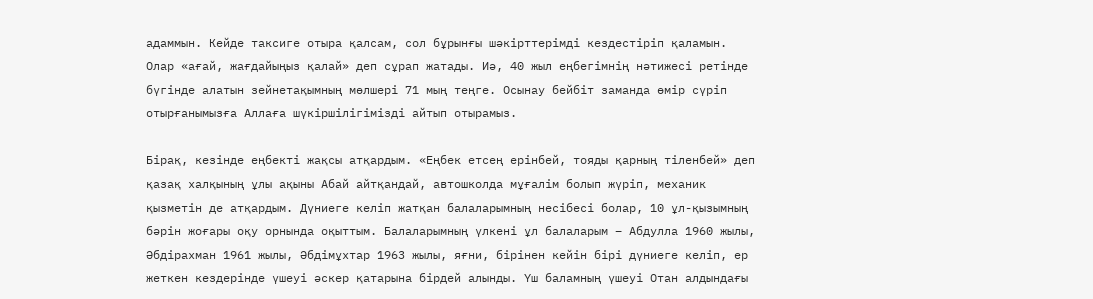адаммын. Кейде таксиге отыра қалсам, сол бұрынғы шәкірттерімді кездестіріп қаламын. Олар «ағай, жағдайыңыз қалай» деп сұрап жатады. Иә, 40 жыл еңбегімнің нәтижесі ретінде бүгінде алатын зейнетақымның мөлшері 71 мың теңге. Осынау бейбіт заманда өмір сүріп отырғанымызға Аллаға шүкіршілігімізді айтып отырамыз.

Бірақ, кезінде еңбекті жақсы атқардым. «Еңбек етсең ерінбей, тояды қарның тіленбей» деп қазақ халқының ұлы ақыны Абай айтқандай, автошколда мұғалім болып жүріп, механик қызметін де атқардым. Дүниеге келіп жатқан балаларымның несібесі болар, 10 ұл-қызымның бәрін жоғары оқу орнында оқыттым. Балаларымның үлкені ұл балаларым – Абдулла 1960 жылы, Әбдірахман 1961 жылы, Әбдімұхтар 1963 жылы, яғни, бірінен кейін бірі дүниеге келіп, ер жеткен кездерінде үшеуі әскер қатарына бірдей алынды. Үш баламның үшеуі Отан алдындағы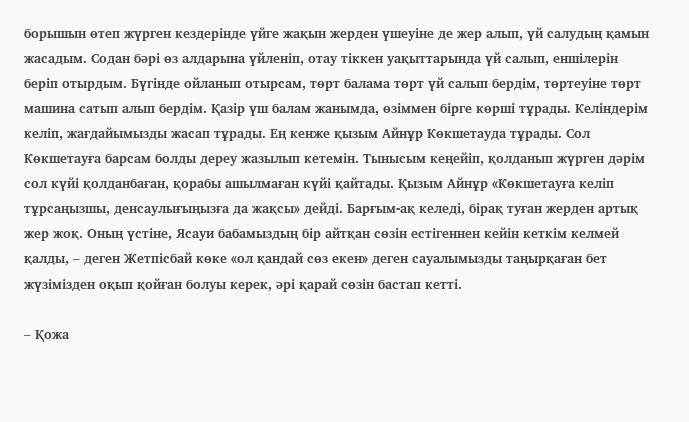борышын өтеп жүрген кездерінде үйге жақын жерден үшеуіне де жер алып, үй салудың қамын жасадым. Содан бәрі өз алдарына үйленіп, отау тіккен уақыттарында үй салып, еншілерін беріп отырдым. Бүгінде ойланып отырсам, төрт балама төрт үй салып бердім, төртеуіне төрт машина сатып алып бердім. Қазір үш балам жанымда, өзіммен бірге көрші тұрады. Келіндерім келіп, жағдайымызды жасап тұрады. Ең кенже қызым Айнұр Көкшетауда тұрады. Сол Көкшетауға барсам болды дереу жазылып кетемін. Тынысым кеңейіп, қолданып жүрген дәрім сол күйі қолданбаған, қорабы ашылмаған күйі қайтады. Қызым Айнұр «Көкшетауға келіп тұрсаңызшы, денсаулығыңызға да жақсы» дейді. Барғым-ақ келеді, бірақ туған жерден артық жер жоқ. Оның үстіне, Ясауи бабамыздың бір айтқан сөзін естігеннен кейін кеткім келмей қалды, – деген Жетпісбай көке «ол қандай сөз екен» деген сауалымызды таңырқаған бет жүзімізден оқып қойған болуы керек, әрі қарай сөзін бастап кетті.

– Қожа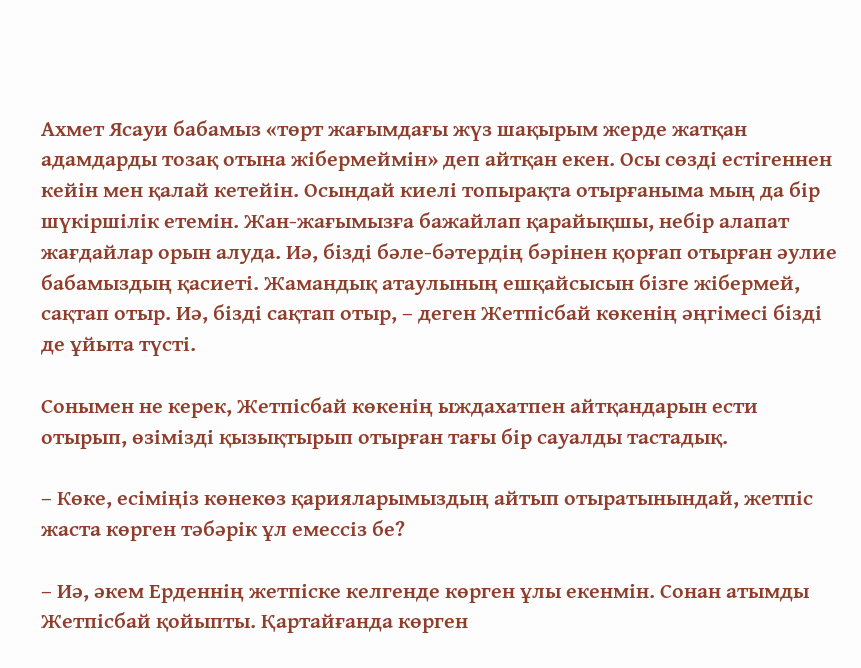Ахмет Ясауи бабамыз «төрт жағымдағы жүз шақырым жерде жатқан адамдарды тозақ отына жібермеймін» деп айтқан екен. Осы сөзді естігеннен кейін мен қалай кетейін. Осындай киелі топырақта отырғаныма мың да бір шүкіршілік етемін. Жан-жағымызға бажайлап қарайықшы, небір алапат жағдайлар орын алуда. Иә, бізді бәле-бәтердің бәрінен қорғап отырған әулие бабамыздың қасиеті. Жамандық атаулының ешқайсысын бізге жібермей, сақтап отыр. Иә, бізді сақтап отыр, – деген Жетпісбай көкенің әңгімесі бізді де ұйыта түсті.

Сонымен не керек, Жетпісбай көкенің ыждахатпен айтқандарын ести отырып, өзімізді қызықтырып отырған тағы бір сауалды тастадық.

– Көке, есіміңіз көнекөз қарияларымыздың айтып отыратынындай, жетпіс жаста көрген тәбәрік ұл емессіз бе?

– Иә, әкем Ерденнің жетпіске келгенде көрген ұлы екенмін. Сонан атымды Жетпісбай қойыпты. Қартайғанда көрген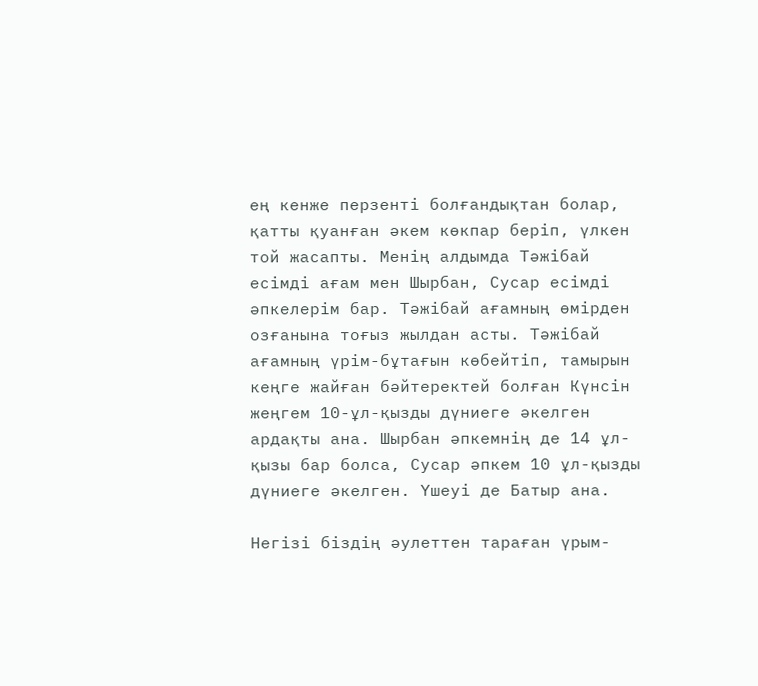ең кенже перзенті болғандықтан болар, қатты қуанған әкем көкпар беріп, үлкен той жасапты. Менің алдымда Тәжібай есімді ағам мен Шырбан, Сусар есімді әпкелерім бар. Тәжібай ағамның өмірден озғанына тоғыз жылдан асты. Тәжібай ағамның үрім-бұтағын көбейтіп, тамырын кеңге жайған бәйтеректей болған Күнсін жеңгем 10-ұл-қызды дүниеге әкелген ардақты ана. Шырбан әпкемнің де 14 ұл-қызы бар болса, Сусар әпкем 10 ұл-қызды дүниеге әкелген. Үшеуі де Батыр ана.

Негізі біздің әулеттен тараған үрым-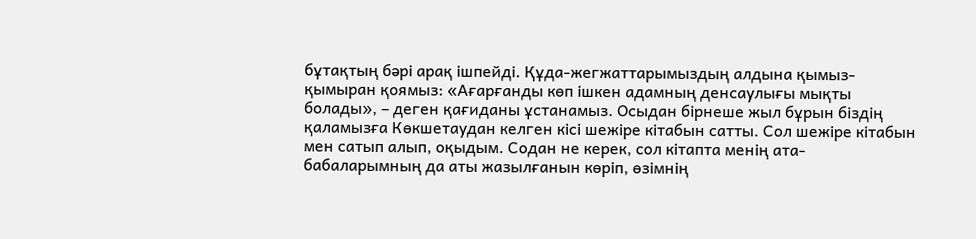бұтақтың бәрі арақ ішпейді. Құда-жегжаттарымыздың алдына қымыз-қымыран қоямыз: «Ағарғанды көп ішкен адамның денсаулығы мықты болады», – деген қағиданы ұстанамыз. Осыдан бірнеше жыл бұрын біздің қаламызға Көкшетаудан келген кісі шежіре кітабын сатты. Сол шежіре кітабын мен сатып алып, оқыдым. Содан не керек, сол кітапта менің ата-бабаларымның да аты жазылғанын көріп, өзімнің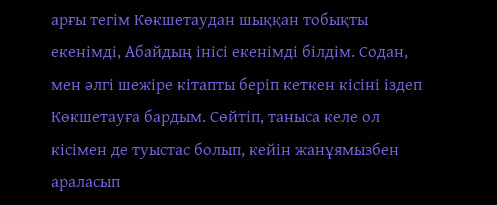арғы тегім Көкшетаудан шыққан тобықты екенімді, Абайдың інісі екенімді білдім. Содан, мен әлгі шежіре кітапты беріп кеткен кісіні іздеп Көкшетауға бардым. Сөйтіп, таныса келе ол кісімен де туыстас болып, кейін жанұямызбен араласып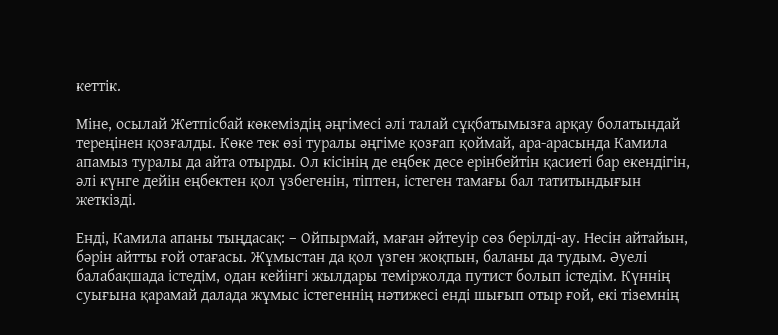кеттік.

Міне, осылай Жетпісбай көкеміздің әңгімесі әлі талай сұқбатымызға арқау болатындай тереңінен қозғалды. Көке тек өзі туралы әңгіме қозғап қоймай, ара-арасында Камила апамыз туралы да айта отырды. Ол кісінің де еңбек десе ерінбейтін қасиеті бар екендігін, әлі күнге дейін еңбектен қол үзбегенін, тіптен, істеген тамағы бал татитындығын жеткізді.

Енді, Камила апаны тыңдасақ: – Ойпырмай, маған әйтеуір сөз берілді-ау. Несін айтайын, бәрін айтты ғой отағасы. Жұмыстан да қол үзген жоқпын, баланы да тудым. Әуелі балабақшада істедім, одан кейінгі жылдары теміржолда путист болып істедім. Күннің суығына қарамай далада жұмыс істегеннің нәтижесі енді шығып отыр ғой, екі тіземнің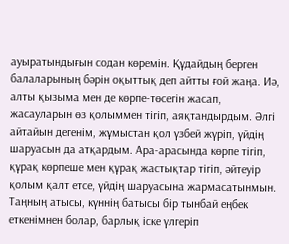ауыратындығын содан көремін. Құдайдың берген балаларының бәрін оқыттық деп айтты ғой жаңа. Иә, алты қызыма мен де көрпе-төсегін жасап, жасауларын өз қолыммен тігіп, аяқтандырдым. Әлгі айтайын дегенім, жұмыстан қол үзбей жүріп, үйдің шаруасын да атқардым. Ара-арасында көрпе тігіп, құрақ көрпеше мен құрақ жастықтар тігіп, әйтеуір қолым қалт етсе, үйдің шаруасына жармасатынмын. Таңның атысы, күннің батысы бір тынбай еңбек еткенімнен болар, барлық іске үлгеріп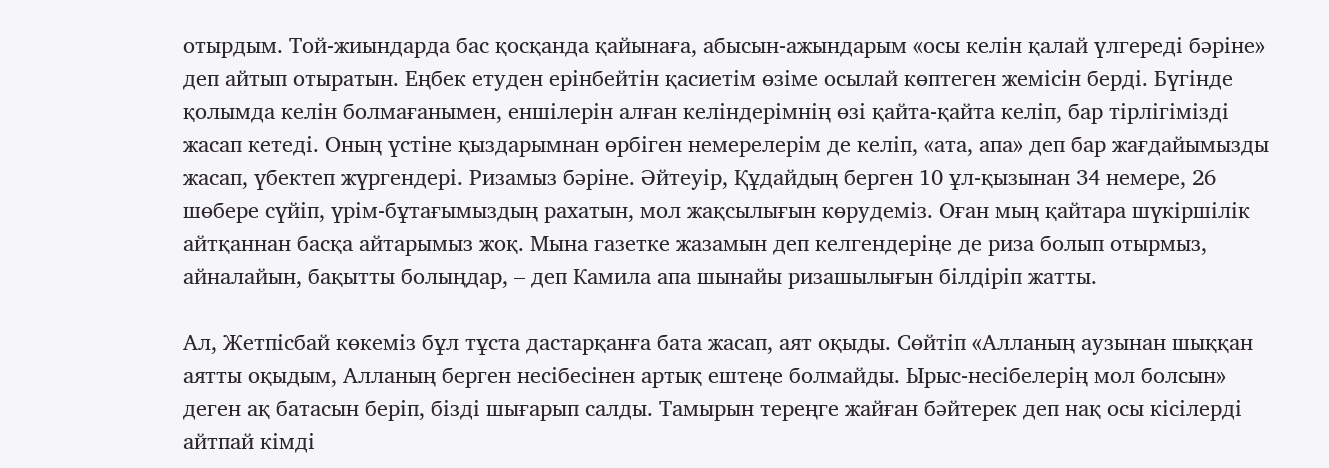отырдым. Той-жиындарда бас қосқанда қайынаға, абысын-ажындарым «осы келін қалай үлгереді бәріне» деп айтып отыратын. Еңбек етуден ерінбейтін қасиетім өзіме осылай көптеген жемісін берді. Бүгінде қолымда келін болмағанымен, еншілерін алған келіндерімнің өзі қайта-қайта келіп, бар тірлігімізді жасап кетеді. Оның үстіне қыздарымнан өрбіген немерелерім де келіп, «ата, апа» деп бар жағдайымызды жасап, үбектеп жүргендері. Ризамыз бәріне. Әйтеуір, Құдайдың берген 10 ұл-қызынан 34 немере, 26 шөбере сүйіп, үрім-бұтағымыздың рахатын, мол жақсылығын көрудеміз. Оған мың қайтара шүкіршілік айтқаннан басқа айтарымыз жоқ. Мына газетке жазамын деп келгендеріңе де риза болып отырмыз, айналайын, бақытты болыңдар, – деп Камила апа шынайы ризашылығын білдіріп жатты.

Ал, Жетпісбай көкеміз бұл тұста дастарқанға бата жасап, аят оқыды. Сөйтіп «Алланың аузынан шыққан аятты оқыдым, Алланың берген несібесінен артық ештеңе болмайды. Ырыс-несібелерің мол болсын» деген ақ батасын беріп, бізді шығарып салды. Тамырын тереңге жайған бәйтерек деп нақ осы кісілерді айтпай кімді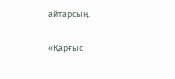айтарсың.

«Қарғыс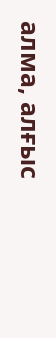алма, алғыс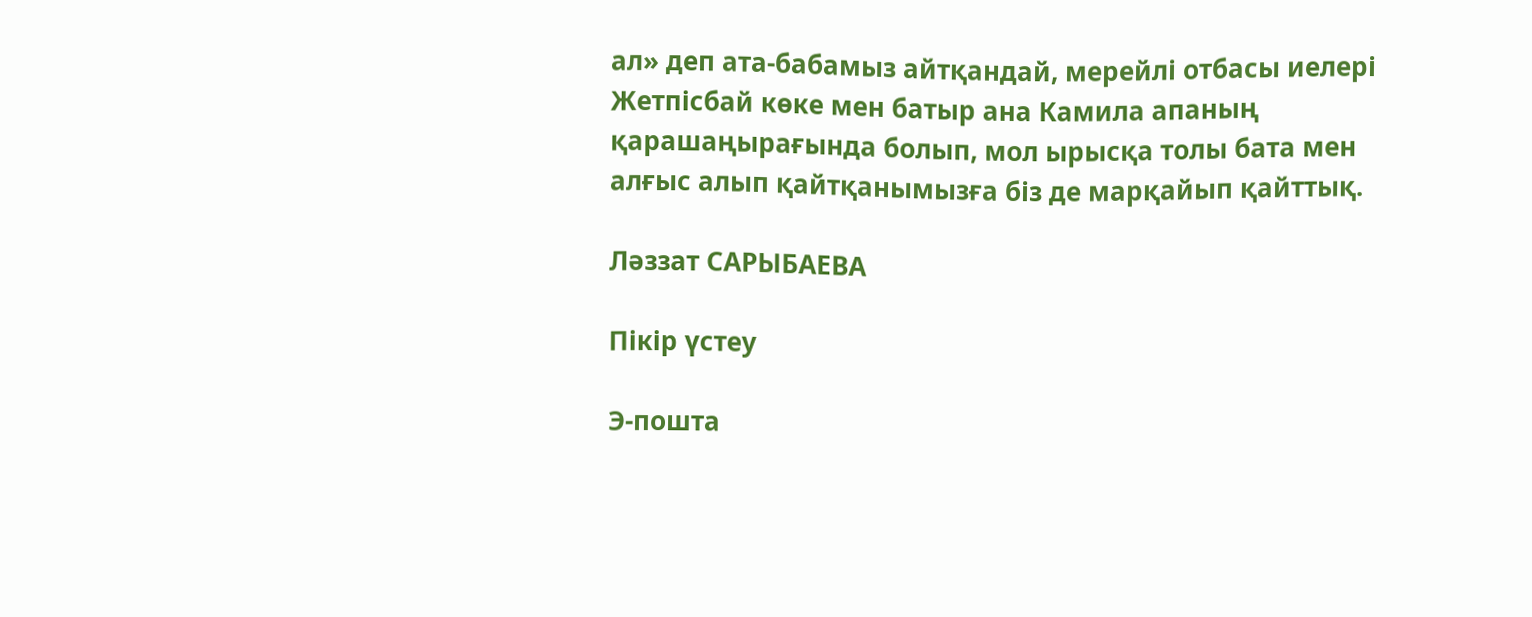ал» деп ата-бабамыз айтқандай, мерейлі отбасы иелері Жетпісбай көке мен батыр ана Камила апаның қарашаңырағында болып, мол ырысқа толы бата мен алғыс алып қайтқанымызға біз де марқайып қайттық.

Ләззат САРЫБАЕВА

Пікір үстеу

Э-пошта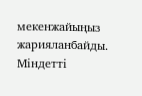мекенжайыңыз жарияланбайды. Міндетті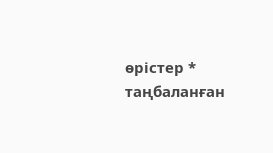өрістер * таңбаланған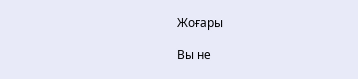Жоғары

Вы не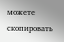можете скопировать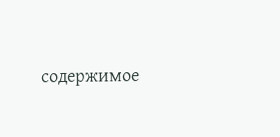содержимое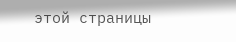этой страницы